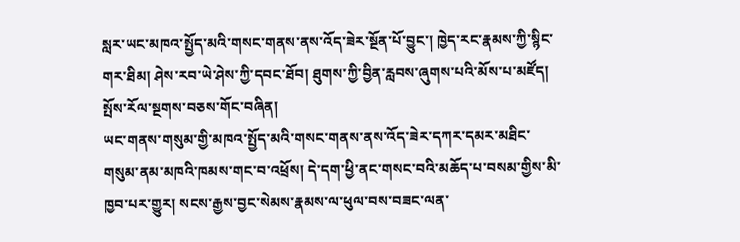སླར་ཡང་མཁའ་སྤྱོད་མའི་གསང་གནས་ནས་འོད་ཟེར་སྔོན་པོ་བྱུང་། ཁྱེད་རང་རྣམས་ཀྱི་སྙིང་གར་ཐིམ། ཤེས་རབ་ཡེ་ཤེས་ཀྱི་དབང་ཐོབ། ཐུགས་ཀྱི་བྱིན་རླབས་ཞུགས་པའི་མོས་པ་མཛོད། སྤོས་རོལ་སྔགས་བཅས་གོང་བཞིན།
ཡང་གནས་གསུམ་གྱི་མཁའ་སྤྱོད་མའི་གསང་གནས་ནས་འོད་ཟེར་དཀར་དམར་མཐིང་གསུམ་ནམ་མཁའི་ཁམས་གང་བ་འཕྲོས། དེ་དག་ཕྱི་ནང་གསང་བའི་མཆོད་པ་བསམ་གྱིས་མི་ཁྱབ་པར་གྱུར། སངས་རྒྱས་བྱང་སེམས་རྣམས་ལ་ཕུལ་བས་བཟང་ལན་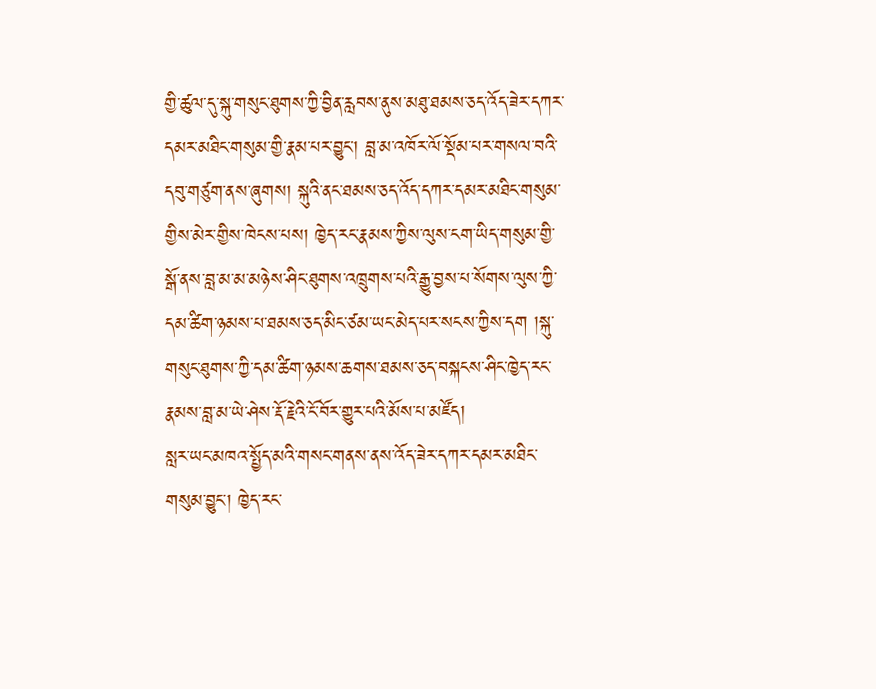གྱི་ཚུལ་དུ་སྐུ་གསུང་ཐུགས་ཀྱི་བྱིན་རླབས་ནུས་མཐུ་ཐམས་ཅད་འོད་ཟེར་དཀར་དམར་མཐིང་གསུམ་གྱི་རྣམ་པར་བྱུང་། བླ་མ་འཁོར་ལོ་སྡོམ་པར་གསལ་བའི་དབུ་གཙུག་ནས་ཞུགས། སྐུའི་ནང་ཐམས་ཅད་འོད་དཀར་དམར་མཐིང་གསུམ་གྱིས་མེར་གྱིས་ཁེངས་པས། ཁྱེད་རང་རྣམས་ཀྱིས་ལུས་ངག་ཡིད་གསུམ་གྱི་སྒོ་ནས་བླ་མ་མ་མཉེས་ཤིང་ཐུགས་འཁྲུགས་པའི་རྒྱུ་བྱས་པ་སོགས་ལུས་ཀྱི་དམ་ཚིག་ཉམས་པ་ཐམས་ཅད་མིང་ཙམ་ཡང་མེད་པར་སངས་ཀྱིས་དག །སྐུ་གསུང་ཐུགས་ཀྱི་དམ་ཚིག་ཉམས་ཆགས་ཐམས་ཅད་བསྐངས་ཤིང་ཁྱེད་རང་རྣམས་བླ་མ་ཡེ་ཤེས་རྡོ་རྗེའི་ངོ་བོར་གྱུར་པའི་མོས་པ་མཛོད།
སླར་ཡང་མཁའ་སྤྱོད་མའི་གསང་གནས་ནས་འོད་ཟེར་དཀར་དམར་མཐིང་གསུམ་བྱུང་། ཁྱེད་རང་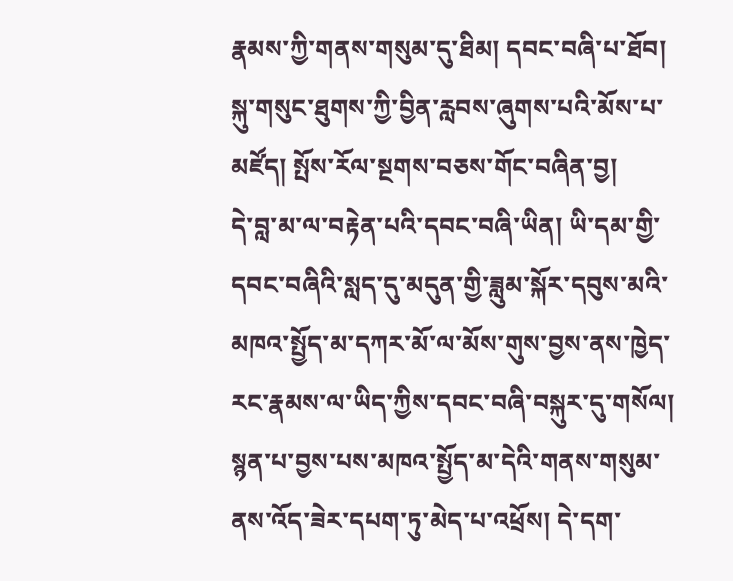རྣམས་ཀྱི་གནས་གསུམ་དུ་ཐིམ། དབང་བཞི་པ་ཐོབ། སྐུ་གསུང་ཐུགས་ཀྱི་བྱིན་རླབས་ཞུགས་པའི་མོས་པ་མཛོད། སྤོས་རོལ་སྔགས་བཅས་གོང་བཞིན་བྱ།
དེ་བླ་མ་ལ་བརྟེན་པའི་དབང་བཞི་ཡིན། ཡི་དམ་གྱི་དབང་བཞིའི་སླད་དུ་མདུན་གྱི་ཟླུམ་སྐོར་དབུས་མའི་མཁའ་སྤྱོད་མ་དཀར་མོ་ལ་མོས་གུས་བྱས་ནས་ཁྱེད་རང་རྣམས་ལ་ཡིད་ཀྱིས་དབང་བཞི་བསྐུར་དུ་གསོལ། སྙན་པ་བྱས་པས་མཁའ་སྤྱོད་མ་དེའི་གནས་གསུམ་ནས་འོད་ཟེར་དཔག་ཏུ་མེད་པ་འཕྲོས། དེ་དག་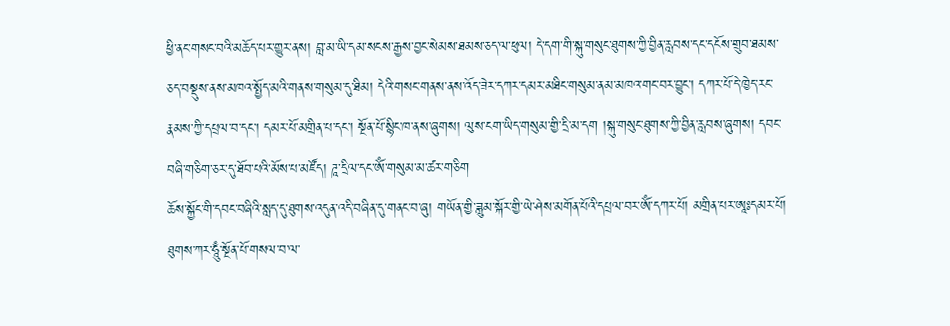ཕྱི་ནང་གསང་བའི་མཆོད་པར་གྱུར་ནས། བླ་མ་ཡི་དམ་སངས་རྒྱས་བྱང་སེམས་ཐམས་ཅད་ལ་ཕུལ། དེ་དག་གི་སྐུ་གསུང་ཐུགས་ཀྱི་བྱིན་རླབས་དང་དངོས་གྲུབ་ཐམས་ཅད་བསྡུས་ནས་མཁའ་སྤྱོད་མའི་གནས་གསུམ་དུ་ཐིམ། དེའི་གསང་གནས་ནས་འོད་ཟེར་དཀར་དམར་མཐིང་གསུམ་ནམ་མཁའ་གང་བར་བྱུང་། དཀར་པོ་དེ་ཁྱེད་རང་རྣམས་ཀྱི་དཔྲལ་བ་དང་། དམར་པོ་མགྲིན་པ་དང་། སྔོན་པོ་སྙིང་ཁ་ནས་ཞུགས། ལུས་ངག་ཡིད་གསུམ་གྱི་དྲི་མ་དག །སྐུ་གསུང་ཐུགས་ཀྱི་བྱིན་རླབས་ཞུགས། དབང་བཞི་གཅིག་ཅར་དུ་ཐོབ་པའི་མོས་པ་མཛོད། ཌཱ་དྲིལ་དང་ཨོཾ་གསུམ་མ་ཚར་གཅིག
ཆོས་སྐྱོང་གི་དབང་བཞིའི་སླད་དུ་ཐུགས་འདུན་འདི་བཞིན་དུ་གནང་བ་ཞུ། གཡོན་གྱི་ཟླུམ་སྐོར་གྱི་ཡེ་ཤེས་མགོན་པོའི་དཔྲལ་བར་ཨོཾ་དཀར་པོ། མགྲིན་པར་ཨཱཿདམར་པོ། ཐུགས་ཀར་ཧཱུྃ་སྔོན་པོ་གསལ་བ་ལ་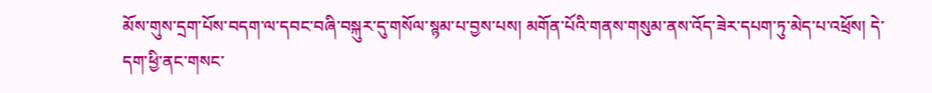མོས་གུས་དྲག་པོས་བདག་ལ་དབང་བཞི་བསྐུར་དུ་གསོལ་སྙམ་པ་བྱས་པས། མགོན་པོའི་གནས་གསུམ་ནས་འོད་ཟེར་དཔག་ཏུ་མེད་པ་འཕྲོས། དེ་དག་ཕྱི་ནང་གསང་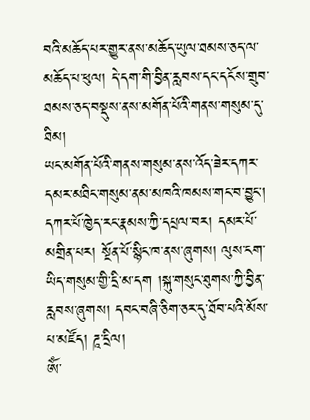བའི་མཆོད་པར་གྱུར་ནས་མཆོད་ཡུལ་ཐམས་ཅད་ལ་མཆོད་པ་ཕུལ། དེ་དག་གི་བྱིན་རླབས་དང་དངོས་གྲུབ་ཐམས་ཅད་བསྡུས་ནས་མགོན་པོའི་གནས་གསུམ་དུ་ཐིམ།
ཡང་མགོན་པོའི་གནས་གསུམ་ནས་འོད་ཟེར་དཀར་དམར་མཐིང་གསུམ་ནམ་མཁའི་ཁམས་གང་བ་བྱུང་། དཀར་པོ་ཁྱེད་རང་རྣམས་ཀྱི་དཔྲལ་བར། དམར་པོ་མགྲིན་པར། སྔོན་པོ་སྙིང་ཁ་ནས་ཞུགས། ལུས་ངག་ཡིད་གསུམ་གྱི་དྲི་མ་དག །སྐུ་གསུང་ཐུགས་ཀྱི་བྱིན་རླབས་ཞུགས། དབང་བཞི་ཅིག་ཅར་དུ་ཐོབ་པའི་མོས་པ་མཛོད། ཌཱ་དྲིལ།
ཨོཾ་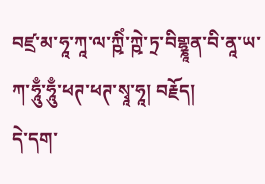བཛྲ་མ་ཧཱ་ཀཱ་ལ་ཀྵིཾ་ཀྵེ་ཏྲ་བིགྷྣཱན་བི་ནཱ་ཡ་ཀ་ཧཱུྃ་ཧཱུྃ་ཕཊ་ཕཊ་སྭཱ་ཧཱ། བརྗོད།
དེ་དག་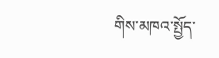གིས་མཁའ་སྤྱོད་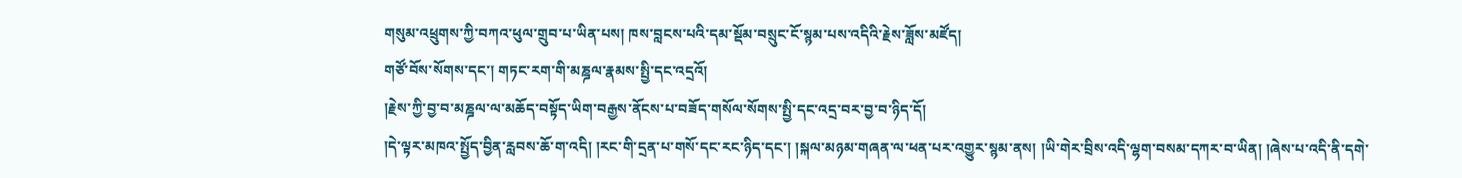གསུམ་འཕྲུགས་ཀྱི་བཀའ་ཕུལ་གྲུབ་པ་ཡིན་པས། ཁས་བླངས་པའི་དམ་སྡོམ་བསྲུང་ངོ་སྙམ་པས་འདིའི་རྗེས་ཟློས་མཛོད།
གཙོ་བོས་སོགས་དང་། གཏང་རག་གི་མཎྜལ་རྣམས་སྤྱི་དང་འདྲའོ།
།རྗེས་ཀྱི་བྱ་བ་མཎྜལ་ལ་མཆོད་བསྟོད་ཡིག་བརྒྱས་ནོངས་པ་བཟོད་གསོལ་སོགས་སྤྱི་དང་འདྲ་བར་བྱ་བ་ཉིད་དོ།
།དེ་ལྟར་མཁའ་སྤྱོད་བྱིན་རླབས་ཆོ་ག་འདི། །རང་གི་དྲན་པ་གསོ་དང་རང་ཉིད་དང་། །སྐལ་མཉམ་གཞན་ལ་ཕན་པར་འགྱུར་སྙམ་ནས། །ཡི་གེར་བྲིས་འདི་ལྷག་བསམ་དཀར་བ་ཡིན། །ཞེས་པ་འདི་ནི་དགེ་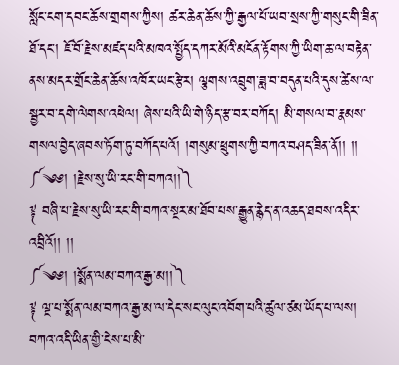སློང་ངག་དབང་ཆོས་གྲགས་ཀྱིས། ཚར་ཆེན་ཆོས་ཀྱི་རྒྱལ་པོ་ཡབ་སྲས་ཀྱི་གསུང་གི་ཟིན་ཐོ་དང་། ཇོ་བོ་རྗེས་མཛད་པའི་མཁའ་སྤྱོད་དཀར་མོའི་མངོན་རྟོགས་ཀྱི་ཡིག་ཆ་ལ་བརྟེན་ནས་མདར་གྲོང་ཆེན་ཆོས་འཁོར་ཡང་རྩེར། ལྕགས་འབྲུག་ཟླ་བ་བདུན་པའི་དུས་ཚེས་ལ་སྦྱར་བ་དགེ་ལེགས་འཕེལ། ཞེས་པའི་ཡི་གེ་ཉིད་རྩ་བར་བཀོད། མི་གསལ་བ་རྣམས་གསལ་བྱེད་ཞབས་ཏོག་ཏུ་བཀོད་པའོ། །གསུམ་ཕྲུགས་ཀྱི་བཀའ་བཤད་ཟིན་ནོ།། །།
༼༄༅། །རྗེས་སུ་ཡི་རང་གི་བཀའ།།༽
༈ བཞི་པ་རྗེས་སུ་ཡི་རང་གི་བཀའ་སྔར་མ་ཐོབ་པས་རྒྱུན་རྙེད་ན་འཆད་ཐབས་འདིར་འབྲིའོ།། །།
༼༄༅། །སྨོན་ལམ་བཀའ་རྒྱ་མ།།༽
༈ ལྔ་པ་སྨོན་ལམ་བཀའ་རྒྱ་མ་ལ་དེང་སང་ལུང་འབོག་པའི་ཚུལ་ཙམ་ཡོད་པ་ལས། བཀའ་འདི་ཡིན་གྱི་ངེས་པ་མི་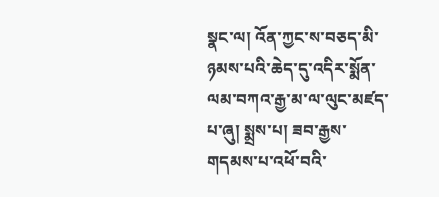སྣང་ལ། འོན་ཀྱང་ས་བཅད་མི་ཉམས་པའི་ཆེད་དུ་འདིར་སྨོན་ལམ་བཀའ་རྒྱ་མ་ལ་ལུང་མཛད་པ་ཞུ། སྨྲས་པ། ཟབ་རྒྱས་གདམས་པ་འཕོ་བའི་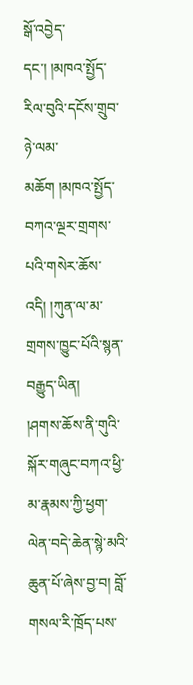སྒོ་འབྱེད་དང་། །མཁའ་སྤྱོད་རིལ་བུའི་དངོས་གྲུབ་ཉེ་ལམ་མཆོག །མཁའ་སྤྱོད་བཀའ་ལྔར་གྲགས་པའི་གསེར་ཆོས་འདི། །ཀུན་ལ་མ་གྲགས་ཁྱུང་པོའི་སྙན་བརྒྱུད་ཡིན།
།ཤགས་ཆོས་ནི་གུའི་སྐོར་གཞུང་བཀའ་ཕྱི་མ་རྣམས་ཀྱི་ཕྱག་ལེན་བདེ་ཆེན་སྙེ་མའི་ཆུན་པོ་ཞེས་བྱ་བ། བློ་གསལ་རི་ཁྲོད་པས་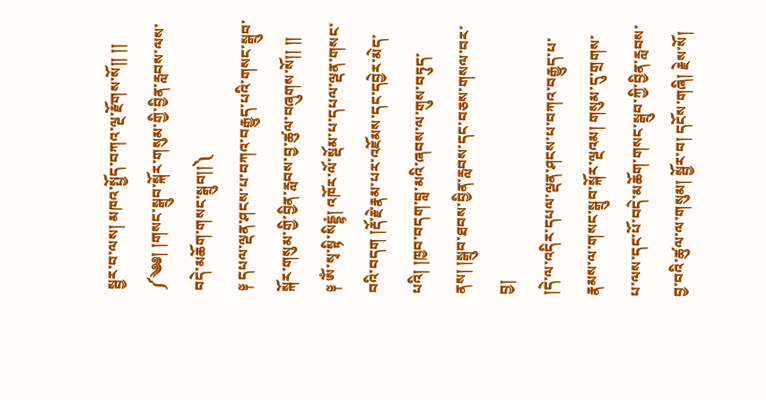སྦྱར་བ་ལས། མཁའ་སྤྱོད་བཀའ་ལྔ་རྫོགས་སོ།། །།
༼༄༅། །གསང་སྒྲུབ་སྐོར་གསུམ་གྱི་བྱིན་རླབས་ལས་བདེ་མཆོག་གསང་སྒྲུབ།།༽
༈ དཔལ་ལྡན་ཤངས་པ་བཀའ་བརྒྱུད་པའི་གསང་སྒྲུབ་སྐོར་གསུམ་གྱི་བྱིན་རླབས་བྱ་ཚུལ་བཞུགས་སོ།། །།
༈ ཨོཾ་སྭ་སྟི་སིདྡྷཾ། འཁོར་ལོ་སྡོམ་པ་དཔལ་ལྡན་གསང་བའི་བདག །རྡོ་རྗེ་རྣམ་པར་འཇོམས་དང་དབྱེར་མེད་པའི། །ཁྱབ་བདག་བླ་མའི་ཞབས་ལ་གུས་བཏུད་ནས། །སྒྲུབ་ཐབས་བྱིན་རླབས་དང་བཅས་གསལ་བར་བྱ།
།དེ་ལ་འདིར་དཔལ་ལྡན་ཤངས་པ་བཀའ་བརྒྱུད་པ་རྣམས་ལ་གསང་སྒྲུབ་སྐོར་ལྔའམ། གསུམ་དུ་གྲགས་པ་ལས་དང་པོ་བདེ་མཆོག་གསང་སྒྲུབ་ཀྱི་བྱིན་རླབས་བྱ་བའི་ཚུལ་ལ་གསུམ། སྦྱོར་བ། དངོས་གཞི། རྗེས་སོ།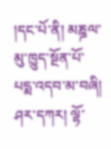།དང་པོ་ནི། མཎྜལ་མུ་ཁྱུད་སྔོན་པོ་པདྨ་འདབ་མ་བཞི། ཤར་དཀར། ལྷོ་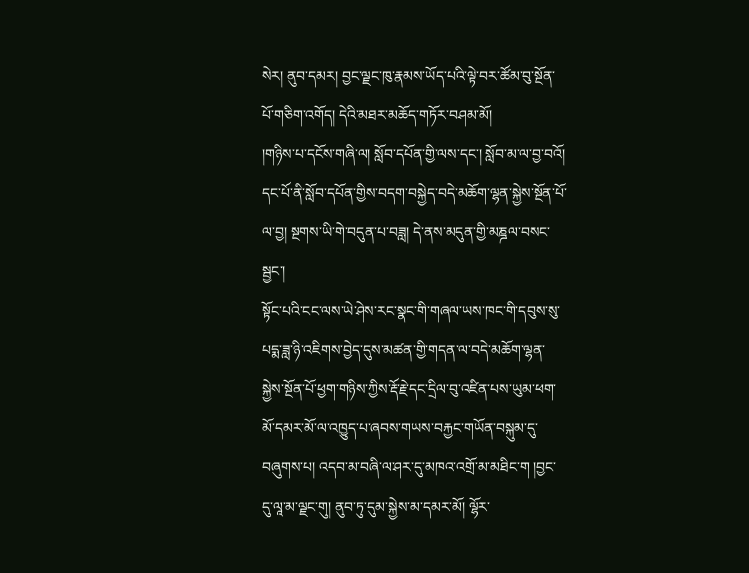སེར། ནུབ་དམར། བྱང་ལྗང་ཁུ་རྣམས་ཡོད་པའི་ལྟེ་བར་ཚོམ་བུ་སྔོན་པོ་གཅིག་འགོད། དེའི་མཐར་མཆོད་གཏོར་བཤམ་མོ།
།གཉིས་པ་དངོས་གཞི་ལ། སློབ་དཔོན་གྱི་ལས་དང་། སློབ་མ་ལ་བྱ་བའོ།
དང་པོ་ནི་སློབ་དཔོན་གྱིས་བདག་བསྐྱེད་བདེ་མཆོག་ལྷན་སྐྱེས་སྔོན་པོ་ལ་བྱ། སྔགས་ཡི་གེ་བདུན་པ་བཟླ། དེ་ནས་མདུན་གྱི་མཎྜལ་བསང་སྦྱང་།
སྟོང་པའི་ངང་ལས་ཡེ་ཤེས་རང་སྣང་གི་གཞལ་ཡས་ཁང་གི་དབུས་སུ་པདྨ་ཟླ་ཉི་འཇིགས་བྱེད་དུས་མཚན་གྱི་གདན་ལ་བདེ་མཆོག་ལྷན་སྐྱེས་སྔོན་པོ་ཕྱག་གཉིས་ཀྱིས་རྡོ་རྗེ་དང་དྲིལ་བུ་འཛིན་པས་ཡུམ་ཕག་མོ་དམར་མོ་ལ་འཁྱུད་པ་ཞབས་གཡས་བརྐྱང་གཡོན་བསྐུམ་དུ་བཞུགས་པ། འདབ་མ་བཞི་ལ་ཤར་དུ་མཁའ་འགྲོ་མ་མཐིང་ག །བྱང་དུ་ལཱ་མ་ལྗང་གུ། ནུབ་ཏུ་དུམ་སྐྱེས་མ་དམར་མོ། ལྷོར་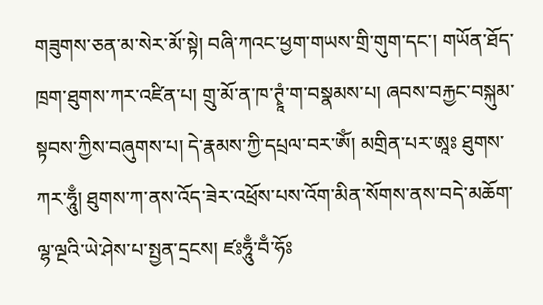གཟུགས་ཅན་མ་སེར་མོ་སྟེ། བཞི་ཀའང་ཕྱག་གཡས་གྲི་གུག་དང་། གཡོན་ཐོད་ཁྲག་ཐུགས་ཀར་འཛིན་པ། གྲུ་མོ་ན་ཁ་ཊྭཱཾ་ག་བསྣམས་པ། ཞབས་བརྐྱང་བསྐུམ་སྟབས་ཀྱིས་བཞུགས་པ། དེ་རྣམས་ཀྱི་དཔྲལ་བར་ཨོཾ། མགྲིན་པར་ཨཱཿ ཐུགས་ཀར་ཧཱུྃ། ཐུགས་ཀ་ནས་འོད་ཟེར་འཕྲོས་པས་འོག་མིན་སོགས་ནས་བདེ་མཆོག་ལྷ་ལྔའི་ཡེ་ཤེས་པ་སྤྱན་དྲངས། ཛཿཧཱུྃ་བྃ་ཧོཿ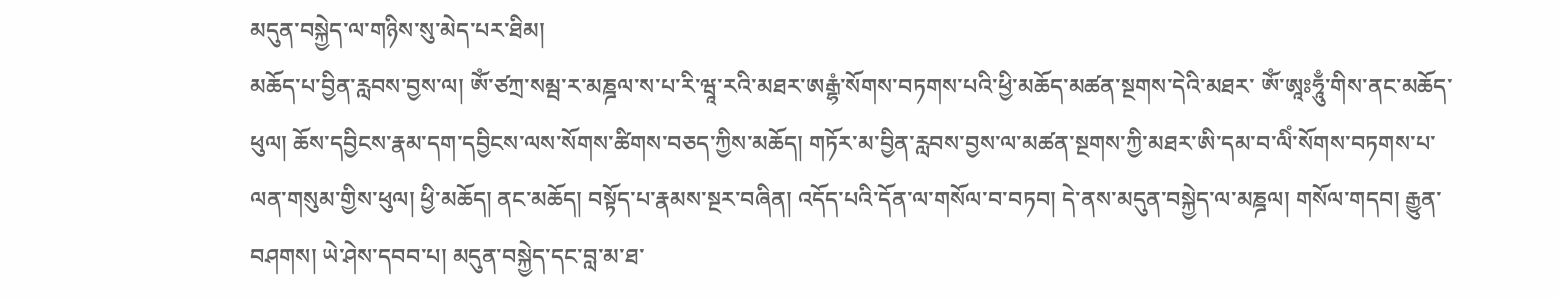མདུན་བསྐྱེད་ལ་གཉིས་སུ་མེད་པར་ཐིམ།
མཆོད་པ་བྱིན་རླབས་བྱས་ལ། ཨོཾ་ཙཀྲ་སམྦ་ར་མཎྜལ་ས་པ་རི་ཝཱ་རའི་མཐར་ཨརྒྷཾ་སོགས་བཏགས་པའི་ཕྱི་མཆོད་མཚན་སྔགས་དེའི་མཐར་ ཨོཾ་ཨཱཿཧཱུྃ་གིས་ནང་མཆོད་ཕུལ། ཆོས་དབྱིངས་རྣམ་དག་དབྱིངས་ལས་སོགས་ཚིགས་བཅད་ཀྱིས་མཆོད། གཏོར་མ་བྱིན་རླབས་བྱས་ལ་མཚན་སྔགས་ཀྱི་མཐར་ཨི་དམ་བ་ལིཾ་སོགས་བཏགས་པ་ལན་གསུམ་གྱིས་ཕུལ། ཕྱི་མཆོད། ནང་མཆོད། བསྟོད་པ་རྣམས་སྔར་བཞིན། འདོད་པའི་དོན་ལ་གསོལ་བ་བཏབ། དེ་ནས་མདུན་བསྐྱེད་ལ་མཎྜལ། གསོལ་གདབ། རྒྱུན་བཤགས། ཡེ་ཤེས་དབབ་པ། མདུན་བསྐྱེད་དང་བླ་མ་ཐ་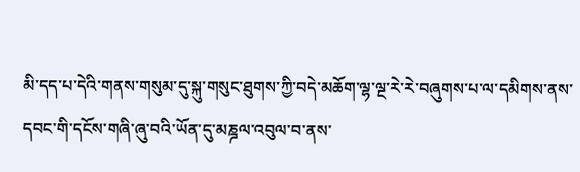མི་དད་པ་དེའི་གནས་གསུམ་དུ་སྐུ་གསུང་ཐུགས་ཀྱི་བདེ་མཆོག་ལྷ་ལྔ་རེ་རེ་བཞུགས་པ་ལ་དམིགས་ནས་དབང་གི་དངོས་གཞི་ཞུ་བའི་ཡོན་དུ་མཎྜལ་འབུལ་བ་ནས་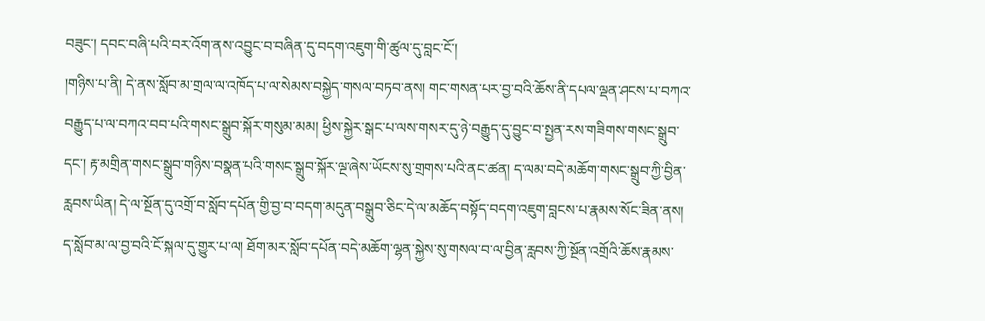བཟུང་། དབང་བཞི་པའི་བར་འོག་ནས་འབྱུང་བ་བཞིན་དུ་བདག་འཇུག་གི་ཚུལ་དུ་བླང་ངོ་།
།གཉིས་པ་ནི། དེ་ནས་སློབ་མ་གྲལ་ལ་འཁོད་པ་ལ་སེམས་བསྐྱེད་གསལ་བཏབ་ནས། གང་གསན་པར་བྱ་བའི་ཆོས་ནི་དཔལ་ལྡན་ཤངས་པ་བཀའ་བརྒྱུད་པ་ལ་བཀའ་བབ་པའི་གསང་སྒྲུབ་སྐོར་གསུམ་མམ། ཕྱིས་སྐྱེར་སྒང་པ་ལས་གསར་དུ་ཉེ་བརྒྱུད་དུ་བྱུང་བ་སྤྱན་རས་གཟིགས་གསང་སྒྲུབ་དང་། རྟ་མགྲིན་གསང་སྒྲུབ་གཉིས་བསྣན་པའི་གསང་སྒྲུབ་སྐོར་ལྔ་ཞེས་ཡོངས་སུ་གྲགས་པའི་ནང་ཚན། ད་ལམ་བདེ་མཆོག་གསང་སྒྲུབ་ཀྱི་བྱིན་རླབས་ཡིན། དེ་ལ་སྔོན་དུ་འགྲོ་བ་སློབ་དཔོན་གྱི་བྱ་བ་བདག་མདུན་བསྒྲུབ་ཅིང་དེ་ལ་མཆོད་བསྟོད་བདག་འཇུག་བླངས་པ་རྣམས་སོང་ཟིན་ནས། ད་སློབ་མ་ལ་བྱ་བའི་ངོ་སྐལ་དུ་གྱུར་པ་ལ། ཐོག་མར་སློབ་དཔོན་བདེ་མཆོག་ལྷན་སྐྱེས་སུ་གསལ་བ་ལ་བྱིན་རླབས་ཀྱི་སྔོན་འགྲོའི་ཆོས་རྣམས་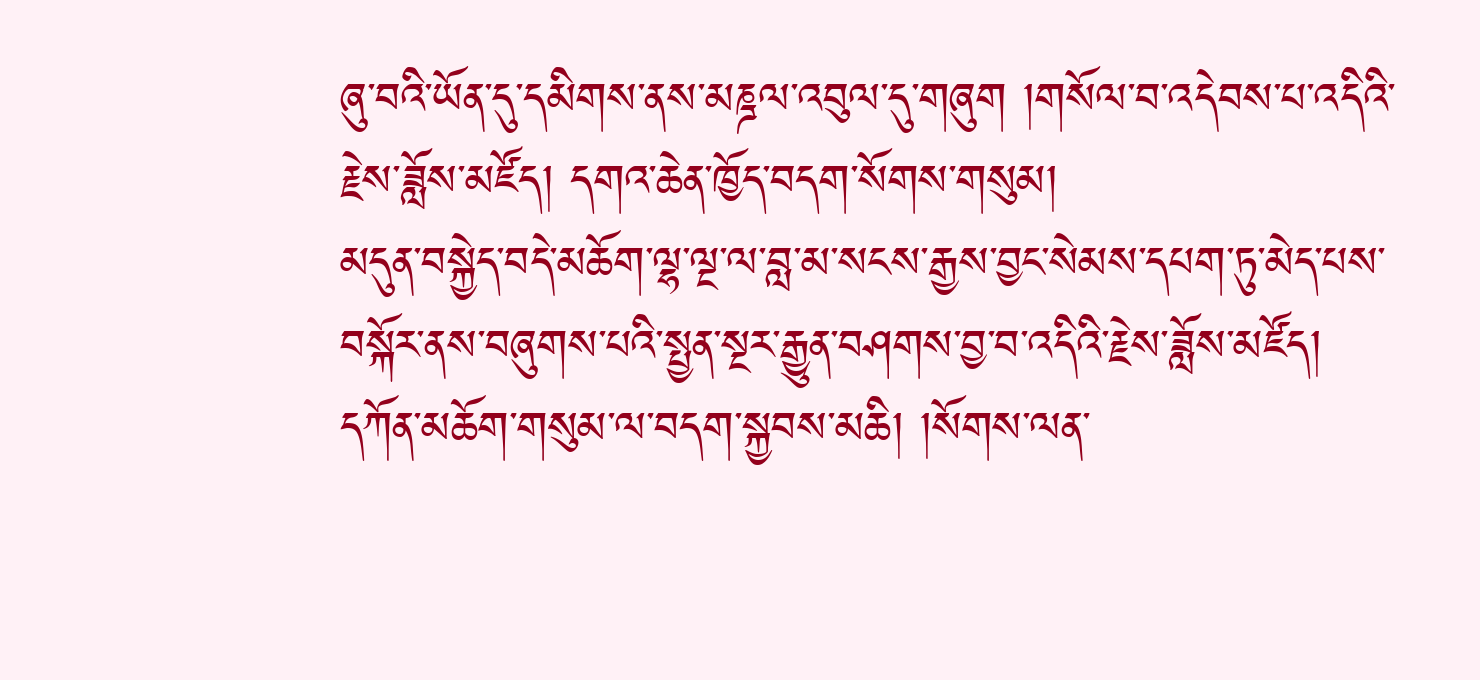ཞུ་བའི་ཡོན་དུ་དམིགས་ནས་མཎྜལ་འབུལ་དུ་གཞུག །གསོལ་བ་འདེབས་པ་འདིའི་རྗེས་ཟློས་མཛོད། དགའ་ཆེན་ཁྱོད་བདག་སོགས་གསུམ།
མདུན་བསྐྱེད་བདེ་མཆོག་ལྷ་ལྔ་ལ་བླ་མ་སངས་རྒྱས་བྱང་སེམས་དཔག་ཏུ་མེད་པས་བསྐོར་ནས་བཞུགས་པའི་སྤྱན་སྔར་རྒྱུན་བཤགས་བྱ་བ་འདིའི་རྗེས་ཟློས་མཛོད།
དཀོན་མཆོག་གསུམ་ལ་བདག་སྐྱབས་མཆི། །སོགས་ལན་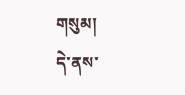གསུམ།
དེ་ནས་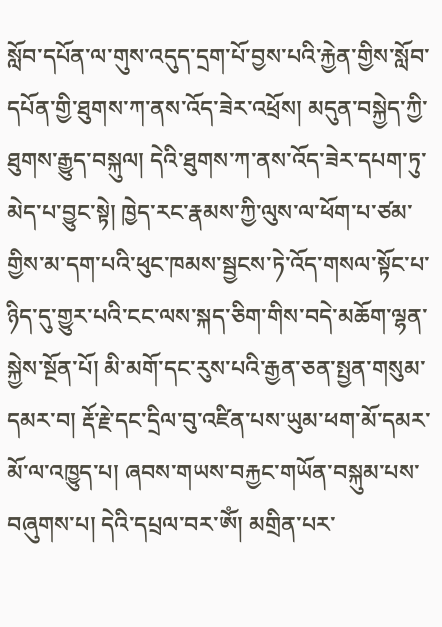སློབ་དཔོན་ལ་གུས་འདུད་དྲག་པོ་བྱས་པའི་རྐྱེན་གྱིས་སློབ་དཔོན་གྱི་ཐུགས་ཀ་ནས་འོད་ཟེར་འཕྲོས། མདུན་བསྐྱེད་ཀྱི་ཐུགས་རྒྱུད་བསྐུལ། དེའི་ཐུགས་ཀ་ནས་འོད་ཟེར་དཔག་ཏུ་མེད་པ་བྱུང་སྟེ། ཁྱེད་རང་རྣམས་ཀྱི་ལུས་ལ་ཕོག་པ་ཙམ་གྱིས་མ་དག་པའི་ཕུང་ཁམས་སྦྱངས་ཏེ་འོད་གསལ་སྟོང་པ་ཉིད་དུ་གྱུར་པའི་ངང་ལས་སྐད་ཅིག་གིས་བདེ་མཆོག་ལྷན་སྐྱེས་སྔོན་པོ། མི་མགོ་དང་རུས་པའི་རྒྱན་ཅན་སྤྱན་གསུམ་དམར་བ། རྡོ་རྗེ་དང་དྲིལ་བུ་འཛིན་པས་ཡུམ་ཕག་མོ་དམར་མོ་ལ་འཁྱུད་པ། ཞབས་གཡས་བརྐྱང་གཡོན་བསྐུམ་པས་བཞུགས་པ། དེའི་དཔྲལ་བར་ཨོཾ། མགྲིན་པར་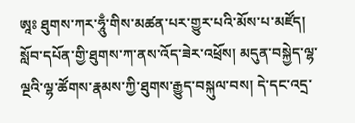ཨཱཿ ཐུགས་ཀར་ཧཱུྃ་གིས་མཚན་པར་གྱུར་པའི་མོས་པ་མཛོད།
སློབ་དཔོན་གྱི་ཐུགས་ཀ་ནས་འོད་ཟེར་འཕྲོས། མདུན་བསྐྱེད་ལྷ་ལྔའི་ལྷ་ཚོགས་རྣམས་ཀྱི་ཐུགས་རྒྱུད་བསྐུལ་བས། དེ་དང་འདྲ་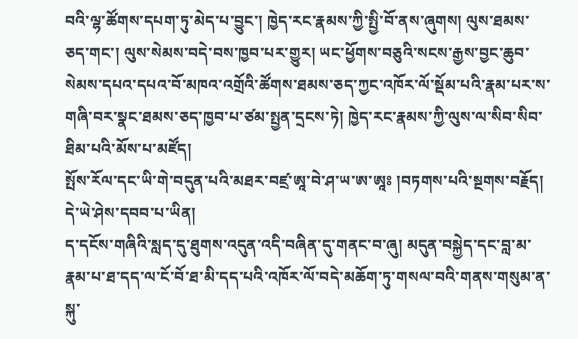བའི་ལྷ་ཚོགས་དཔག་ཏུ་མེད་པ་བྱུང་། ཁྱེད་རང་རྣམས་ཀྱི་སྤྱི་བོ་ནས་ཞུགས། ལུས་ཐམས་ཅད་གང་། ལུས་སེམས་བདེ་བས་ཁྱབ་པར་གྱུར། ཡང་ཕྱོགས་བཅུའི་སངས་རྒྱས་བྱང་ཆུབ་སེམས་དཔའ་དཔའ་བོ་མཁའ་འགྲོའི་ཚོགས་ཐམས་ཅད་ཀྱང་འཁོར་ལོ་སྡོམ་པའི་རྣམ་པར་ས་གཞི་བར་སྣང་ཐམས་ཅད་ཁྱབ་པ་ཙམ་སྤྱན་དྲངས་ཏེ། ཁྱེད་རང་རྣམས་ཀྱི་ལུས་ལ་སིབ་སིབ་ཐིམ་པའི་མོས་པ་མཛོད།
སྤོས་རོལ་དང་ཡི་གེ་བདུན་པའི་མཐར་བཛྲ་ཨཱ་བེ་ཤ་ཡ་ཨ་ཨཱཿ །བཏགས་པའི་སྔགས་བརྗོད། དེ་ཡེ་ཤེས་དབབ་པ་ཡིན།
ད་དངོས་གཞིའི་སླད་དུ་ཐུགས་འདུན་འདི་བཞིན་དུ་གནང་བ་ཞུ། མདུན་བསྐྱེད་དང་བླ་མ་རྣམ་པ་ཐ་དད་ལ་ངོ་བོ་ཐ་མི་དད་པའི་འཁོར་ལོ་བདེ་མཆོག་ཏུ་གསལ་བའི་གནས་གསུམ་ན་སྐུ་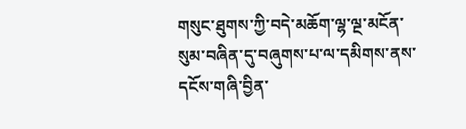གསུང་ཐུགས་ཀྱི་བདེ་མཆོག་ལྷ་ལྔ་མངོན་སུམ་བཞིན་དུ་བཞུགས་པ་ལ་དམིགས་ནས་དངོས་གཞི་བྱིན་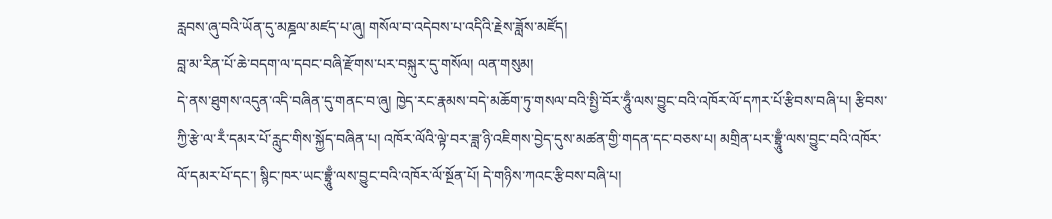རླབས་ཞུ་བའི་ཡོན་དུ་མཎྜལ་མཛད་པ་ཞུ། གསོལ་བ་འདེབས་པ་འདིའི་རྗེས་ཟློས་མཛོད།
བླ་མ་རིན་པོ་ཆེ་བདག་ལ་དབང་བཞི་རྫོགས་པར་བསྐུར་དུ་གསོལ། ལན་གསུམ།
དེ་ནས་ཐུགས་འདུན་འདི་བཞིན་དུ་གནང་བ་ཞུ། ཁྱེད་རང་རྣམས་བདེ་མཆོག་ཏུ་གསལ་བའི་སྤྱི་བོར་ཧཱུྃ་ལས་བྱུང་བའི་འཁོར་ལོ་དཀར་པོ་རྩིབས་བཞི་པ། རྩིབས་ཀྱི་རྩེ་ལ་རྃ་དམར་པོ་རླུང་གིས་སྐྱོད་བཞིན་པ། འཁོར་ལོའི་ལྟེ་བར་ཟླ་ཉི་འཇིགས་བྱེད་དུས་མཚན་གྱི་གདན་དང་བཅས་པ། མགྲིན་པར་བྷྲཱུྃ་ལས་བྱུང་བའི་འཁོར་ལོ་དམར་པོ་དང་། སྙིང་ཁར་ཡང་བྷྲཱུྃ་ལས་བྱུང་བའི་འཁོར་ལོ་སྔོན་པོ། དེ་གཉིས་ཀའང་རྩིབས་བཞི་པ།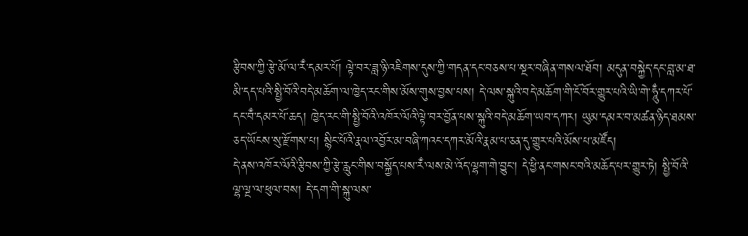རྩིབས་ཀྱི་རྩེ་མོ་ལ་རྃ་དམར་པོ། ལྟེ་བར་ཟླ་ཉི་འཇིགས་དུས་ཀྱི་གདན་དང་བཅས་པ་སྔར་བཞིན་གསལ་ཐོབ། མདུན་བསྐྱེད་དང་བླ་མ་ཐ་མི་དད་པའི་སྤྱི་བོའི་བདེ་མཆོག་ལ་ཁྱེད་རང་གིས་མོས་གུས་བྱས་པས། དེ་ལས་སྐུའི་བདེ་མཆོག་གི་ངོ་བོར་གྱུར་པའི་ཡི་གེ་ཧཱུྃ་དཀར་པོ་དང་བྃ་དམར་པོ་ཆད། ཁྱེད་རང་གི་སྤྱི་བོའི་འཁོར་ལོའི་ལྟེ་བར་བྱོན་པས་སྐུའི་བདེ་མཆོག་ཡབ་དཀར། ཡུམ་དམར་བ་མཚན་ཉིད་ཐམས་ཅད་ཡོངས་སུ་རྫོགས་པ། སྙིང་པོའི་རྣལ་འབྱོར་མ་བཞི་ཀའང་དཀར་མོའི་རྣམ་པ་ཅན་དུ་གྱུར་པའི་མོས་པ་མཛོད།
དེ་ནས་འཁོར་ལོའི་རྩིབས་ཀྱི་རྩེ་རླུང་གིས་བསྐྱོད་པས་རྃ་ལས་མེ་འོད་ལྷག་གེ་བྱུང་། དེ་ཕྱི་ནང་གསང་བའི་མཆོད་པར་གྱུར་ཏེ། སྤྱི་བོའི་ལྷ་ལྔ་ལ་ཕུལ་བས། དེ་དག་གི་སྐུ་ལས་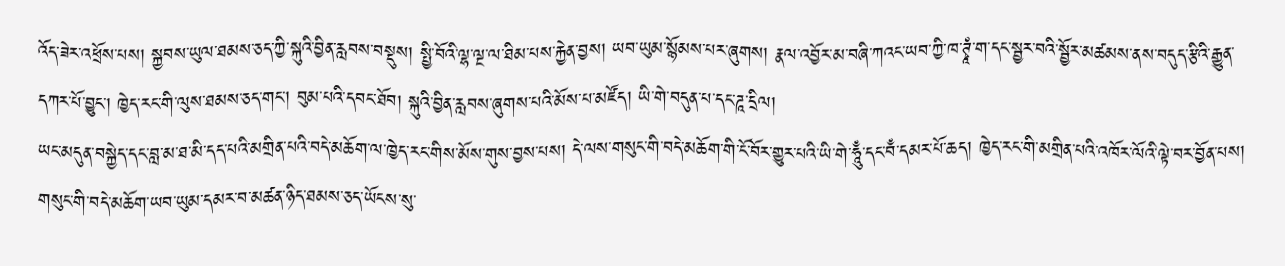འོད་ཟེར་འཕྲོས་པས། སྐྱབས་ཡུལ་ཐམས་ཅད་ཀྱི་སྐུའི་བྱིན་རླབས་བསྡུས། སྤྱི་བོའི་ལྷ་ལྔ་ལ་ཐིམ་པས་རྐྱེན་བྱས། ཡབ་ཡུམ་སྙོམས་པར་ཞུགས། རྣལ་འབྱོར་མ་བཞི་ཀའང་ཡབ་ཀྱི་ཁ་ཊྭཱཾ་ག་དང་སྦྱར་བའི་སྦྱོར་མཚམས་ནས་བདུད་རྩིའི་རྒྱུན་དཀར་པོ་བྱུང་། ཁྱེད་རང་གི་ལུས་ཐམས་ཅད་གང་། བུམ་པའི་དབང་ཐོབ། སྐུའི་བྱིན་རླབས་ཞུགས་པའི་མོས་པ་མཛོད། ཡི་གེ་བདུན་པ་དང་ཌཱ་དྲིལ།
ཡང་མདུན་བསྐྱེད་དང་བླ་མ་ཐ་མི་དད་པའི་མགྲིན་པའི་བདེ་མཆོག་ལ་ཁྱེད་རང་གིས་མོས་གུས་བྱས་པས། དེ་ལས་གསུང་གི་བདེ་མཆོག་གི་ངོ་བོར་གྱུར་པའི་ཡི་གེ་ཧཱུྃ་དང་བྃ་དམར་པོ་ཆད། ཁྱེད་རང་གི་མགྲིན་པའི་འཁོར་ལོའི་ལྟེ་བར་བྱོན་པས། གསུང་གི་བདེ་མཆོག་ཡབ་ཡུམ་དམར་བ་མཚན་ཉིད་ཐམས་ཅད་ཡོངས་སུ་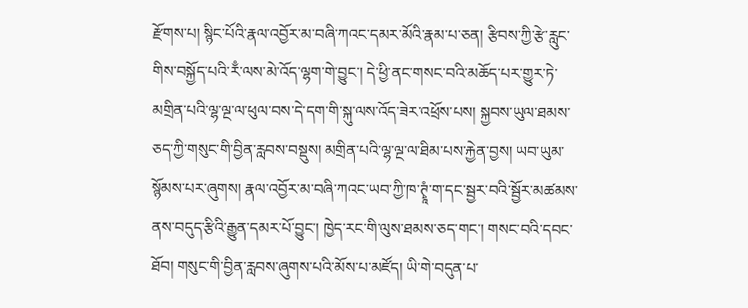རྫོགས་པ། སྙིང་པོའི་རྣལ་འབྱོར་མ་བཞི་ཀའང་དམར་མོའི་རྣམ་པ་ཅན། རྩིབས་ཀྱི་རྩེ་རླུང་གིས་བསྐྱོད་པའི་རྃ་ལས་མེ་འོད་ལྷག་གེ་བྱུང་། དེ་ཕྱི་ནང་གསང་བའི་མཆོད་པར་གྱུར་ཏེ་མགྲིན་པའི་ལྷ་ལྔ་ལ་ཕུལ་བས་དེ་དག་གི་སྐུ་ལས་འོད་ཟེར་འཕྲོས་པས། སྐྱབས་ཡུལ་ཐམས་ཅད་ཀྱི་གསུང་གི་བྱིན་རླབས་བསྡུས། མགྲིན་པའི་ལྷ་ལྔ་ལ་ཐིམ་པས་རྐྱེན་བྱས། ཡབ་ཡུམ་སྙོམས་པར་ཞུགས། རྣལ་འབྱོར་མ་བཞི་ཀའང་ཡབ་ཀྱི་ཁ་ཊྭཱཾ་ག་དང་སྦྱར་བའི་སྦྱོར་མཚམས་ནས་བདུད་རྩིའི་རྒྱུན་དམར་པོ་བྱུང་། ཁྱེད་རང་གི་ལུས་ཐམས་ཅད་གང་། གསང་བའི་དབང་ཐོབ། གསུང་གི་བྱིན་རླབས་ཞུགས་པའི་མོས་པ་མཛོད། ཡི་གེ་བདུན་པ་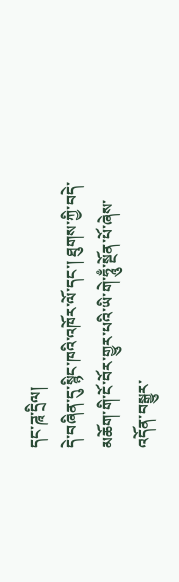དང་ཌཱ་དྲིལ།
དེ་བཞིན་དུ་སྙིང་ཁའི་འཁོར་ལོ་དང་། ཐུགས་ཀྱི་བདེ་མཆོག་གི་ངོ་བོར་གྱུར་པའི་ཡི་གེ་ཧཱུྃ་སྔོན་པོ་ཞེས་འདོན་བསྒྱུར་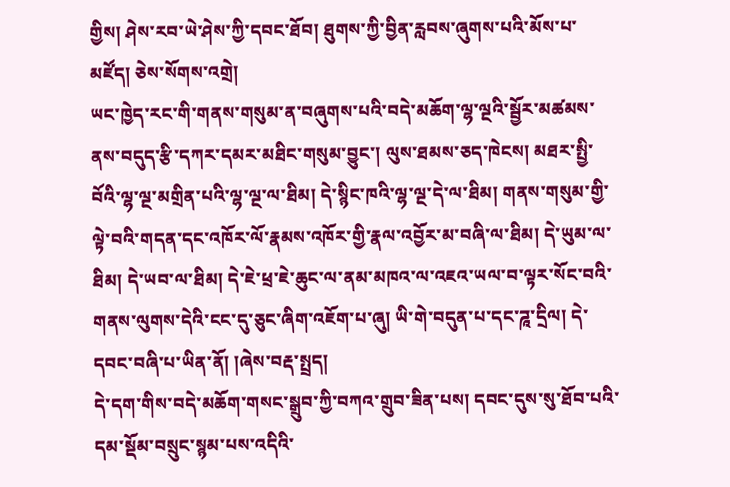གྱིས། ཤེས་རབ་ཡེ་ཤེས་ཀྱི་དབང་ཐོབ། ཐུགས་ཀྱི་བྱིན་རླབས་ཞུགས་པའི་མོས་པ་མཛོད། ཅེས་སོགས་འགྲེ།
ཡང་ཁྱེད་རང་གི་གནས་གསུམ་ན་བཞུགས་པའི་བདེ་མཆོག་ལྷ་ལྔའི་སྦྱོར་མཚམས་ནས་བདུད་རྩི་དཀར་དམར་མཐིང་གསུམ་བྱུང་། ལུས་ཐམས་ཅད་ཁེངས། མཐར་སྤྱི་བོའི་ལྷ་ལྔ་མགྲིན་པའི་ལྷ་ལྔ་ལ་ཐིམ། དེ་སྙིང་ཁའི་ལྷ་ལྔ་དེ་ལ་ཐིམ། གནས་གསུམ་གྱི་ལྟེ་བའི་གདན་དང་འཁོར་ལོ་རྣམས་འཁོར་གྱི་རྣལ་འབྱོར་མ་བཞི་ལ་ཐིམ། དེ་ཡུམ་ལ་ཐིམ། དེ་ཡབ་ལ་ཐིམ། དེ་ཇེ་ཕྲ་ཇེ་ཆུང་ལ་ནམ་མཁའ་ལ་འཇའ་ཡལ་བ་ལྟར་སོང་བའི་གནས་ལུགས་དེའི་ངང་དུ་ཅུང་ཞིག་འཇོག་པ་ཞུ། ཡི་གེ་བདུན་པ་དང་ཌཱ་དྲིལ། དེ་དབང་བཞི་པ་ཡིན་ནོ། །ཞེས་བརྡ་སྤྲད།
དེ་དག་གིས་བདེ་མཆོག་གསང་སྒྲུབ་ཀྱི་བཀའ་གྲུབ་ཟིན་པས། དབང་དུས་སུ་ཐོབ་པའི་དམ་སྡོམ་བསྲུང་སྙམ་པས་འདིའི་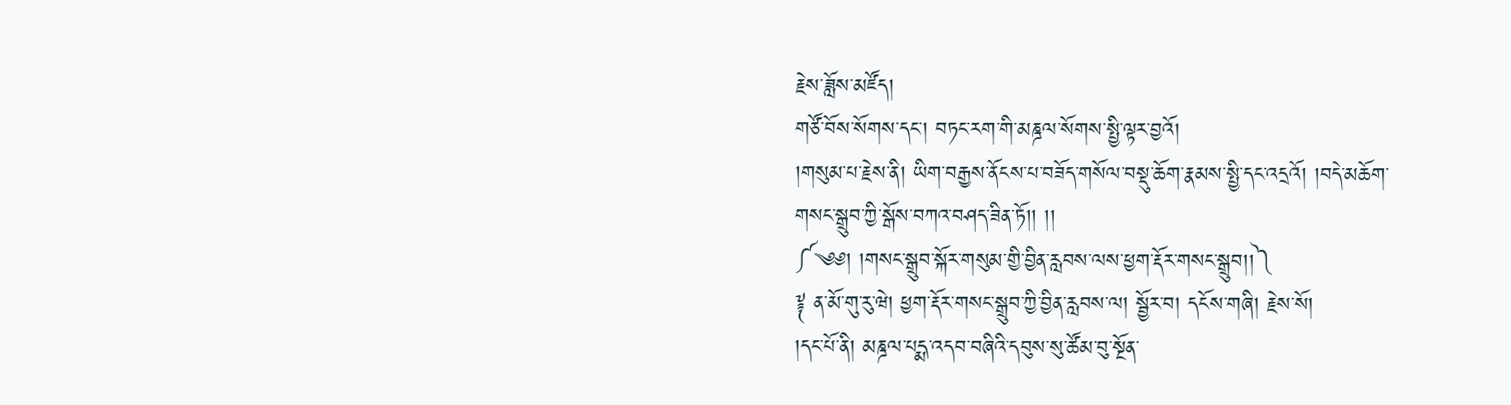རྗེས་ཟློས་མཛོད།
གཙོ་བོས་སོགས་དང་། བཏང་རག་གི་མཎྜལ་སོགས་སྤྱི་ལྟར་བྱའོ།
།གསུམ་པ་རྗེས་ནི། ཡིག་བརྒྱས་ནོངས་པ་བཟོད་གསོལ་བསྡུ་ཆོག་རྣམས་སྤྱི་དང་འདྲའོ། །བདེ་མཆོག་གསང་སྒྲུབ་ཀྱི་སྒོས་བཀའ་བཤད་ཟིན་ཏོ།། །།
༼༄༅། །གསང་སྒྲུབ་སྐོར་གསུམ་གྱི་བྱིན་རླབས་ལས་ཕྱག་རྡོར་གསང་སྒྲུབ།།༽
༈ ན་མོ་གུ་རུ་ཝེ། ཕྱག་རྡོར་གསང་སྒྲུབ་ཀྱི་བྱིན་རླབས་ལ། སྦྱོར་བ། དངོས་གཞི། རྗེས་སོ།
།དང་པོ་ནི། མཎྜལ་པདྨ་འདབ་བཞིའི་དབུས་སུ་ཚོམ་བུ་སྔོན་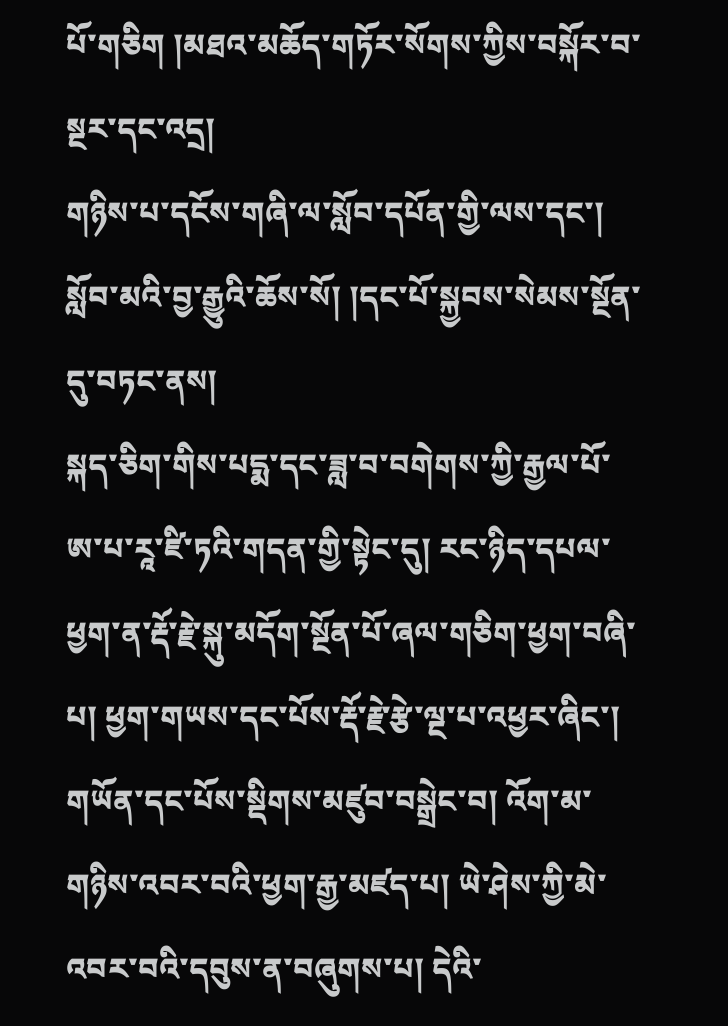པོ་གཅིག །མཐའ་མཆོད་གཏོར་སོགས་ཀྱིས་བསྐོར་བ་སྔར་དང་འདྲ།
གཉིས་པ་དངོས་གཞི་ལ་སློབ་དཔོན་གྱི་ལས་དང་། སློབ་མའི་བྱ་རྒྱུའི་ཆོས་སོ། །དང་པོ་སྐྱབས་སེམས་སྔོན་དུ་བཏང་ནས།
སྐད་ཅིག་གིས་པདྨ་དང་ཟླ་བ་བགེགས་ཀྱི་རྒྱལ་པོ་ཨ་པ་རཱ་ཛི་ཏའི་གདན་གྱི་སྟེང་དུ། རང་ཉིད་དཔལ་ཕྱག་ན་རྡོ་རྗེ་སྐུ་མདོག་སྔོན་པོ་ཞལ་གཅིག་ཕྱག་བཞི་པ། ཕྱག་གཡས་དང་པོས་རྡོ་རྗེ་རྩེ་ལྔ་པ་འཕྱར་ཞིང་། གཡོན་དང་པོས་སྡིགས་མཛུབ་བསྒྲེང་བ། འོག་མ་གཉིས་འབར་བའི་ཕྱག་རྒྱ་མཛད་པ། ཡེ་ཤེས་ཀྱི་མེ་འབར་བའི་དབུས་ན་བཞུགས་པ། དེའི་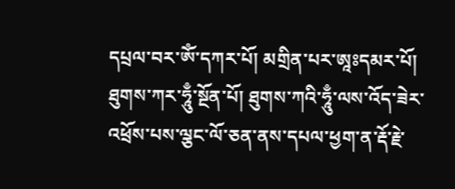དཔྲལ་བར་ཨོཾ་དཀར་པོ། མགྲིན་པར་ཨཱཿདམར་པོ། ཐུགས་ཀར་ཧཱུྃ་སྔོན་པོ། ཐུགས་ཀའི་ཧཱུྃ་ལས་འོད་ཟེར་འཕྲོས་པས་ལྕང་ལོ་ཅན་ནས་དཔལ་ཕྱག་ན་རྡོ་རྗེ་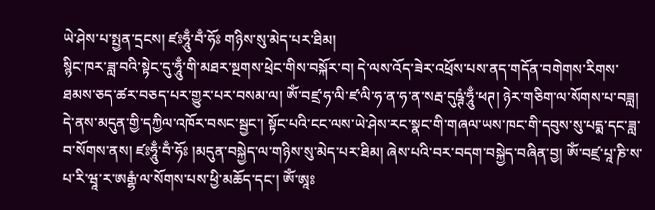ཡེ་ཤེས་པ་སྤྱན་དྲངས། ཛཿཧཱུྃ་བྃ་ཧོཿ གཉིས་སུ་མེད་པར་ཐིམ།
སྙིང་ཁར་ཟླ་བའི་སྟེང་དུ་ཧཱུྃ་གི་མཐར་སྔགས་ཕྲེང་གིས་བསྐོར་བ། དེ་ལས་འོད་ཟེར་འཕྲོས་པས་ནད་གདོན་བགེགས་རིགས་ཐམས་ཅད་ཚར་བཅད་པར་གྱུར་པར་བསམ་ལ། ཨོཾ་བཛྲ་ཧ་ལི་ཛ་ལི་ཧ་ན་ཧ་ན་སརྦ་དུཥྚཾ་ཧཱུྃ་ཕཊ། ཉེར་གཅིག་ལ་སོགས་པ་བཟླ།
དེ་ནས་མདུན་གྱི་དཀྱིལ་འཁོར་བསང་སྦྱང་། སྟོང་པའི་ངང་ལས་ཡེ་ཤེས་རང་སྣང་གི་གཞལ་ཡས་ཁང་གི་དབུས་སུ་པདྨ་དང་ཟླ་བ་སོགས་ནས། ཛཿཧཱུྃ་བྃ་ཧོཿ །མདུན་བསྐྱེད་ལ་གཉིས་སུ་མེད་པར་ཐིམ། ཞེས་པའི་བར་བདག་བསྐྱེད་བཞིན་བྱ། ཨོཾ་བཛྲ་པཱ་ཎི་ས་པ་རི་ཝཱ་ར་ཨརྒྷཾ་ལ་སོགས་པས་ཕྱི་མཆོད་དང་། ཨོཾ་ཨཱཿ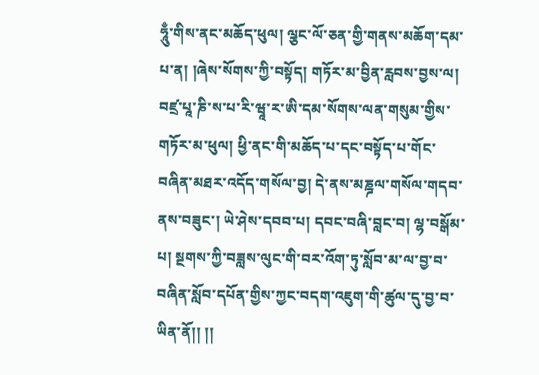ཧཱུྃ་གིས་ནང་མཆོད་ཕུལ། ལྕང་ལོ་ཅན་གྱི་གནས་མཆོག་དམ་པ་ན། །ཞེས་སོགས་ཀྱི་བསྟོད། གཏོར་མ་བྱིན་རླབས་བྱས་ལ། བཛྲ་པཱ་ཎི་ས་པ་རི་ཝཱ་ར་ཨི་དམ་སོགས་ལན་གསུམ་གྱིས་གཏོར་མ་ཕུལ། ཕྱི་ནང་གི་མཆོད་པ་དང་བསྟོད་པ་གོང་བཞིན་མཐར་འདོད་གསོལ་བྱ། དེ་ནས་མཎྜལ་གསོལ་གདབ་ནས་བཟུང་། ཡེ་ཤེས་དབབ་པ། དབང་བཞི་བླང་བ། ལྷ་བསྒོམ་པ། སྔགས་ཀྱི་བཟླས་ལུང་གི་བར་འོག་ཏུ་སློབ་མ་ལ་བྱ་བ་བཞིན་སློབ་དཔོན་གྱིས་ཀྱང་བདག་འཇུག་གི་ཚུལ་དུ་བྱ་བ་ཡིན་ནོ།། །།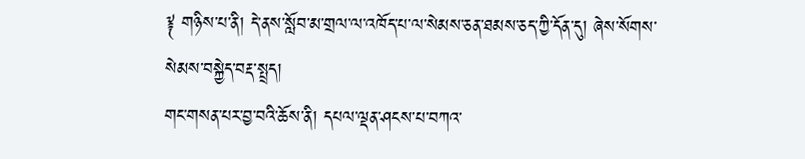༈ གཉིས་པ་ནི། དེ་ནས་སློབ་མ་གྲལ་ལ་འཁོད་པ་ལ་སེམས་ཅན་ཐམས་ཅད་ཀྱི་དོན་དུ། ཞེས་སོགས་སེམས་བསྐྱེད་བརྡ་སྤྲད།
གང་གསན་པར་བྱ་བའི་ཆོས་ནི། དཔལ་ལྡན་ཤངས་པ་བཀའ་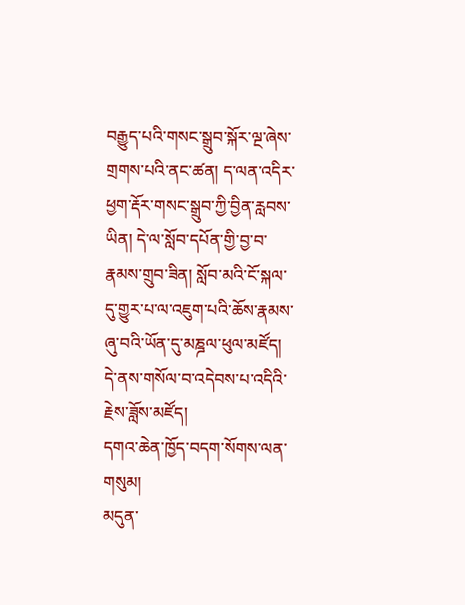བརྒྱུད་པའི་གསང་སྒྲུབ་སྐོར་ལྔ་ཞེས་གྲགས་པའི་ནང་ཚན། ད་ལན་འདིར་ཕྱག་རྡོར་གསང་སྒྲུབ་ཀྱི་བྱིན་རླབས་ཡིན། དེ་ལ་སློབ་དཔོན་གྱི་བྱ་བ་རྣམས་གྲུབ་ཟིན། སློབ་མའི་ངོ་སྐལ་དུ་གྱུར་པ་ལ་འཇུག་པའི་ཆོས་རྣམས་ཞུ་བའི་ཡོན་དུ་མཎྜལ་ཕུལ་མཛོད།
དེ་ནས་གསོལ་བ་འདེབས་པ་འདིའི་རྗེས་ཟློས་མཛོད།
དགའ་ཆེན་ཁྱོད་བདག་སོགས་ལན་གསུམ།
མདུན་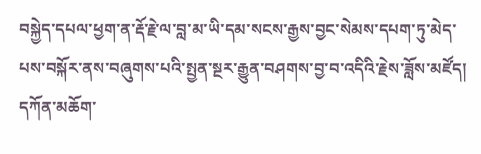བསྐྱེད་དཔལ་ཕྱག་ན་རྡོ་རྗེ་ལ་བླ་མ་ཡི་དམ་སངས་རྒྱས་བྱང་སེམས་དཔག་ཏུ་མེད་པས་བསྐོར་ནས་བཞུགས་པའི་སྤྱན་སྔར་རྒྱུན་བཤགས་བྱ་བ་འདིའི་རྗེས་ཟློས་མཛོད།
དཀོན་མཆོག་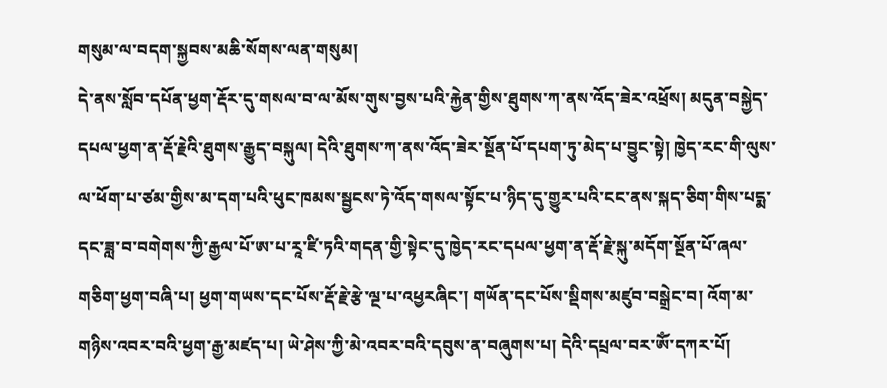གསུམ་ལ་བདག་སྐྱབས་མཆི་སོགས་ལན་གསུམ།
དེ་ནས་སློབ་དཔོན་ཕྱག་རྡོར་དུ་གསལ་བ་ལ་མོས་གུས་བྱས་པའི་རྐྱེན་གྱིས་ཐུགས་ཀ་ནས་འོད་ཟེར་འཕྲོས། མདུན་བསྐྱེད་དཔལ་ཕྱག་ན་རྡོ་རྗེའི་ཐུགས་རྒྱུད་བསྐུལ། དེའི་ཐུགས་ཀ་ནས་འོད་ཟེར་སྔོན་པོ་དཔག་ཏུ་མེད་པ་བྱུང་སྟེ། ཁྱེད་རང་གི་ལུས་ལ་ཕོག་པ་ཙམ་གྱིས་མ་དག་པའི་ཕུང་ཁམས་སྦྱངས་ཏེ་འོད་གསལ་སྟོང་པ་ཉིད་དུ་གྱུར་པའི་ངང་ནས་སྐད་ཅིག་གིས་པདྨ་དང་ཟླ་བ་བགེགས་ཀྱི་རྒྱལ་པོ་ཨ་པ་རཱ་ཛི་ཏའི་གདན་གྱི་སྟེང་དུ་ཁྱེད་རང་དཔལ་ཕྱག་ན་རྡོ་རྗེ་སྐུ་མདོག་སྔོན་པོ་ཞལ་གཅིག་ཕྱག་བཞི་པ། ཕྱག་གཡས་དང་པོས་རྡོ་རྗེ་རྩེ་ལྔ་པ་འཕྱརཞིང་། གཡོན་དང་པོས་སྡིགས་མཛུབ་བསྒྲེང་བ། འོག་མ་གཉིས་འབར་བའི་ཕྱག་རྒྱ་མཛད་པ། ཡེ་ཤེས་ཀྱི་མེ་འབར་བའི་དབུས་ན་བཞུགས་པ། དེའི་དཔྲལ་བར་ཨོཾ་དཀར་པོ།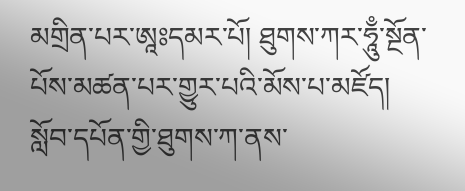མགྲིན་པར་ཨཱཿདམར་པོ། ཐུགས་ཀར་ཧཱུྃ་སྔོན་པོས་མཚན་པར་གྱུར་པའི་མོས་པ་མཛོད།
སློབ་དཔོན་གྱི་ཐུགས་ཀ་ནས་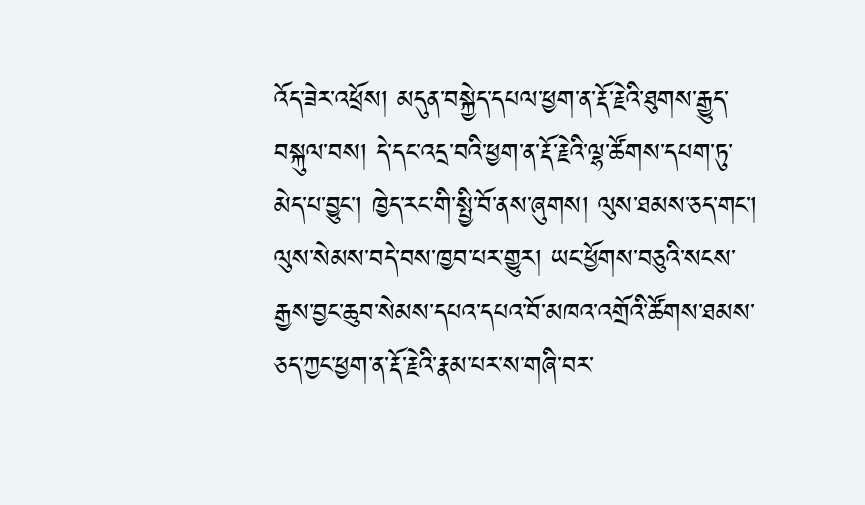འོད་ཟེར་འཕྲོས། མདུན་བསྐྱེད་དཔལ་ཕྱག་ན་རྡོ་རྗེའི་ཐུགས་རྒྱུད་བསྐུལ་བས། དེ་དང་འདྲ་བའི་ཕྱག་ན་རྡོ་རྗེའི་ལྷ་ཚོགས་དཔག་ཏུ་མེད་པ་བྱུང་། ཁྱེད་རང་གི་སྤྱི་བོ་ནས་ཞུགས། ལུས་ཐམས་ཅད་གང་། ལུས་སེམས་བདེ་བས་ཁྱབ་པར་གྱུར། ཡང་ཕྱོགས་བཅུའི་སངས་རྒྱས་བྱང་ཆུབ་སེམས་དཔའ་དཔའ་བོ་མཁའ་འགྲོའི་ཚོགས་ཐམས་ཅད་ཀྱང་ཕྱག་ན་རྡོ་རྗེའི་རྣམ་པར་ས་གཞི་བར་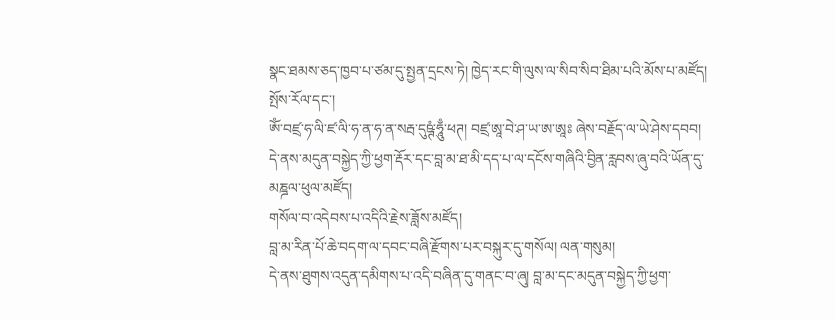སྣང་ཐམས་ཅད་ཁྱབ་པ་ཙམ་དུ་སྤྱན་དྲངས་ཏེ། ཁྱེད་རང་གི་ལུས་ལ་སིབ་སིབ་ཐིམ་པའི་མོས་པ་མཛོད། སྤོས་རོལ་དང་།
ཨོཾ་བཛྲ་ཧ་ལི་ཛ་ལི་ཧ་ན་ཧ་ན་སརྦ་དུཥྚཾ་ཧཱུྃ་ཕཊ། བཛྲ་ཨཱ་བེ་ཤ་ཡ་ཨ་ཨཱཿ ཞེས་བརྗོད་ལ་ཡེ་ཤེས་དབབ།
དེ་ནས་མདུན་བསྐྱེད་ཀྱི་ཕྱག་རྡོར་དང་བླ་མ་ཐ་མི་དད་པ་ལ་དངོས་གཞིའི་བྱིན་རླབས་ཞུ་བའི་ཡོན་དུ་མཎྜལ་ཕུལ་མཛོད།
གསོལ་བ་འདེབས་པ་འདིའི་རྗེས་ཟློས་མཛོད།
བླ་མ་རིན་པོ་ཆེ་བདག་ལ་དབང་བཞི་རྫོགས་པར་བསྐུར་དུ་གསོལ། ལན་གསུམ།
དེ་ནས་ཐུགས་འདུན་དམིགས་པ་འདི་བཞིན་དུ་གནང་བ་ཞུ། བླ་མ་དང་མདུན་བསྐྱེད་ཀྱི་ཕྱག་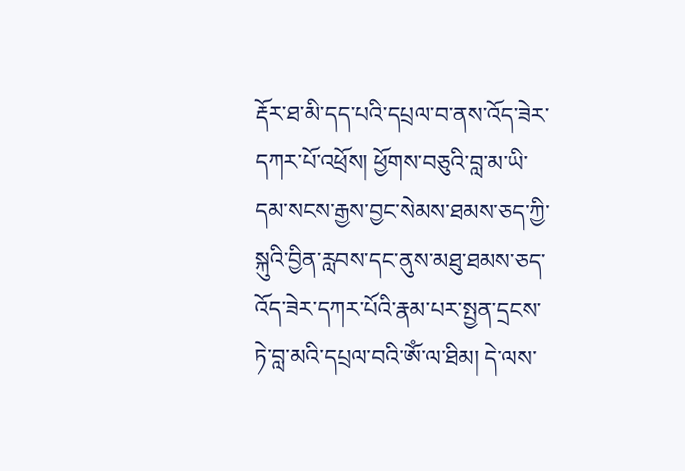རྡོར་ཐ་མི་དད་པའི་དཔྲལ་བ་ནས་འོད་ཟེར་དཀར་པོ་འཕྲོས། ཕྱོགས་བཅུའི་བླ་མ་ཡི་དམ་སངས་རྒྱས་བྱང་སེམས་ཐམས་ཅད་ཀྱི་སྐུའི་བྱིན་རླབས་དང་ནུས་མཐུ་ཐམས་ཅད་འོད་ཟེར་དཀར་པོའི་རྣམ་པར་སྤྱན་དྲངས་ཏེ་བླ་མའི་དཔྲལ་བའི་ཨོཾ་ལ་ཐིམ། དེ་ལས་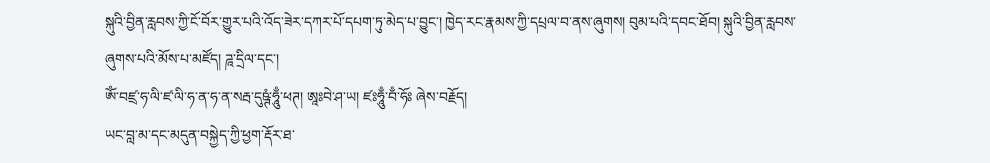སྐུའི་བྱིན་རླབས་ཀྱི་ངོ་བོར་གྱུར་པའི་འོད་ཟེར་དཀར་པོ་དཔག་ཏུ་མེད་པ་བྱུང་། ཁྱེད་རང་རྣམས་ཀྱི་དཔྲལ་བ་ནས་ཞུགས། བུམ་པའི་དབང་ཐོབ། སྐུའི་བྱིན་རླབས་ཞུགས་པའི་མོས་པ་མཛོད། ཌཱ་དྲིལ་དང་།
ཨོཾ་བཛྲ་ཧ་ལི་ཛ་ལི་ཧ་ན་ཧ་ན་སརྦ་དུཥྚཾ་ཧཱུྃ་ཕཊ། ཨཱཿབེ་ཤ་ཡ། ཛཿཧཱུྃ་བྃ་ཧོཿ ཞེས་བརྗོད།
ཡང་བླ་མ་དང་མདུན་བསྐྱེད་ཀྱི་ཕྱག་རྡོར་ཐ་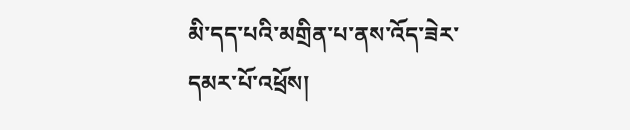མི་དད་པའི་མགྲིན་པ་ནས་འོད་ཟེར་དམར་པོ་འཕྲོས།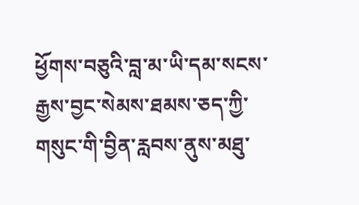ཕྱོགས་བཅུའི་བླ་མ་ཡི་དམ་སངས་རྒྱས་བྱང་སེམས་ཐམས་ཅད་ཀྱི་གསུང་གི་བྱིན་རླབས་ནུས་མཐུ་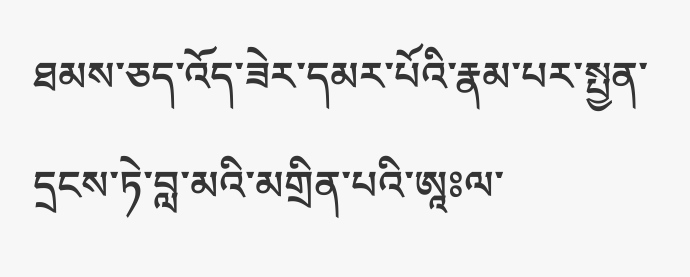ཐམས་ཅད་འོད་ཟེར་དམར་པོའི་རྣམ་པར་སྤྱན་དྲངས་ཏེ་བླ་མའི་མགྲིན་པའི་ཨཱཿལ་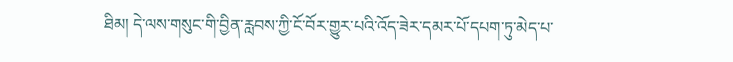ཐིམ། དེ་ལས་གསུང་གི་བྱིན་རླབས་ཀྱི་ངོ་བོར་གྱུར་པའི་འོད་ཟེར་དམར་པོ་དཔག་ཏུ་མེད་པ་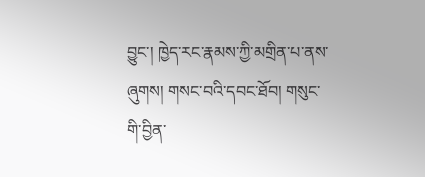བྱུང་། ཁྱེད་རང་རྣམས་ཀྱི་མགྲིན་པ་ནས་ཞུགས། གསང་བའི་དབང་ཐོབ། གསུང་གི་བྱིན་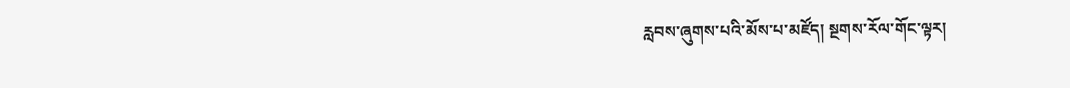རླབས་ཞུགས་པའི་མོས་པ་མཛོད། སྔགས་རོལ་གོང་ལྟར།